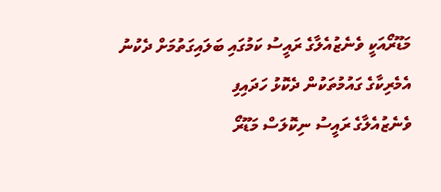މަޑޫރޯއަކީ ވެނެޒުއެލާގެ ރައީސު ކަމުގައި ބަލައިގަތުމަށް ދެކުނު އެމެރިކާގެ ގައުމުތަކުން ދެކޮޅު ހަދައިފި
ވެނެޒުއެލާގެ ރައީސު ނިކޮލަސް މަޑޫރޯ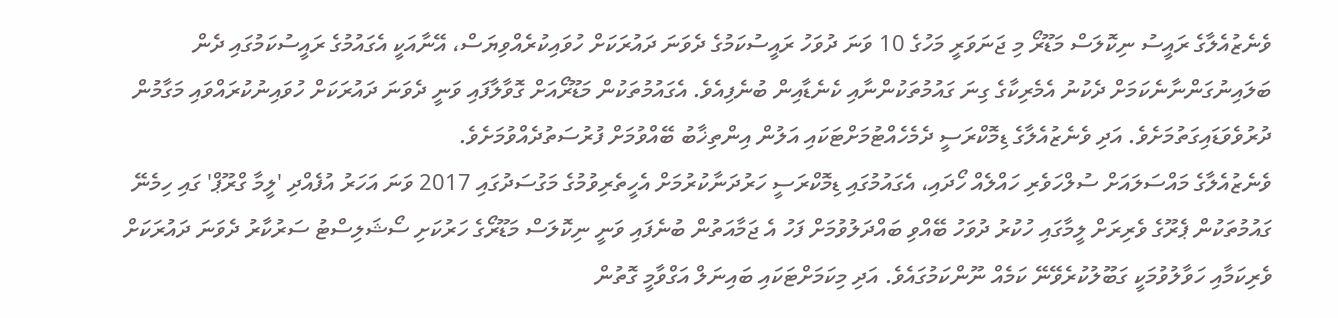ވެނެޒުއެލާގެ ރައީސު ނިކޮލަސް މަޑޫރޯ މި ޖަނަވަރީ މަހުގެ 10 ވަނަ ދުވަހު ރައީސުކަމުގެ ދެވަނަ ދައުރަކަށް ހުވައިކުރެއްވިޔަސް، އޭނާއަކީ އެގައުމުގެ ރައީސުކަމުގައި ދެން ބަލައިނުގަންނާނެކަމަށް ދެކުނު އެމެރިކާގެ ގިނަ ގައުމުތަކުންނާއި ކެނެޑާއިން ބުނެފިއެވެ. އެގައުމުތަކުން މަޑޫރޯއަށް ގޮވާލާފައި ވަނީ ދެވަނަ ދައުރަކަށް ހުވައިނުކުރައްވައި މަގާމުން ދުރުވެވަޑައިގަތުމަށެވެ. އަދި ވެނެޒުއެލާގެ ޑިމޮކްރަސީ ދެމެހެއްޓުމަށްޓަކައި އަލުން އިންތިޚާބު ބޭއްވުމަށް ފުރުސަތުދެއްވުމަށެވެ.
ވެނެޒުއެލާގެ މައްސަލައަށް ސުލްހަވެރި ހައްލެއް ހޯދައި، އެގައުމުގައި ޑިމޮކްރަސީ ހަރުދަނާކުރުމަށް އެހީތެރިވުމުގެ މަގުސަދުގައި 2017 ވަނަ އަހަރު އުފެއްދި 'ލީމާ ގްރޫޕް' ގައި ހިމެނޭ ގައުމުތަކުން ޕެރޫގެ ވެރިރަށް ލީމާގައި ހުކުރު ދުވަހު ބޭއްވި ބައްދަލުވުމަށް ފަހު އެ ޖަމާއަތުން ބުނެފައި ވަނީ ނިކޮލަސް މަޑޫރޯގެ ހަރުކަށި ސޯޝަލިސްޓު ސަރުކާރު ދެވަނަ ދައުރަކަށް ވެރިކަމާއި ހަވާލުވުމަކީ ގަބޫލުކުރެވޭނޭ ކަމެއް ނޫންކަމުގައެވެ. އަދި މިކަމަށްޓަކައި ބައިނަލް އަގްވާމީ ގޮތުން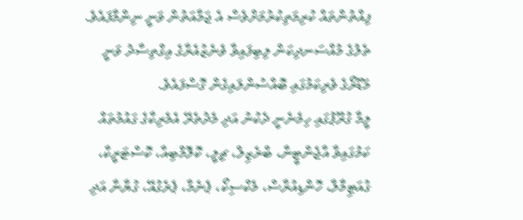ފިއްތުންތައް ކުރިމަތިކުރުމަށްވެސް އެ ޖަމާއަތުން ވަނީ ނިންމާފައެވެ. ތެލުގެ މުއްސަނދިކަން ލިބިފައިވާ ވެނެޒުއެރާގެ އިގްތިސާދު ވަނީ މަޑޫރޯގެ ވެރިކަމުގައި ބޮއްސުންލައިގެން ގޮސްފައެވެ.
ލީމާ ގުރޫޕުގައި ހިމެނެނީ ދެކުނު އަދި މެދުތެރޭ އެމެރިކާގެ ގައުމުތައް ކަމުގައިވާ އާޖެންޓީނާ، ބްރެޒިލް، ޗިލީ، ކޮލޮމްބިއާ، ކޮސްޓަރީކާ، ގުއަޓިމާލާ، ހޮންޑިއުރާސް، މެކްސިކޯ، ޕެނެމާ، ޕެރެގުއޭ، ގުޔާނާ އަދި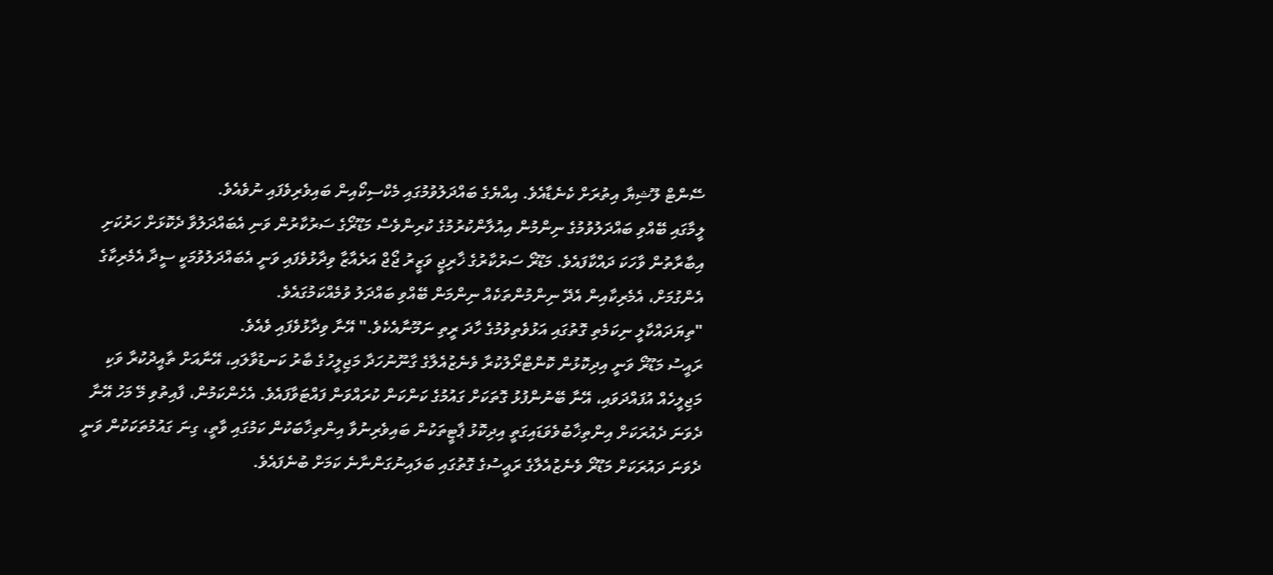ސޭންޓް ލޫޝިޔާ އިތުރަށް ކެނެޑާއެވެ. އިއްޔެގެ ބައްދަލުވުމުގައި މެކްސިކޯއިން ބައިވެރިވެފައި ނުވެއެވެ.
ލީމާގައި ބޭއްވި ބައްދަލުވުމުގެ ނިންމުން އިއުލާންކުރުމުގެ ކުރިންވެސް މަޑޫރޯގެ ސަރުކާރުން ވަނި އެބައްދަލުވާ ދެކޮޅަށް ހަރުކަށި އިބާރާތުން ވާހަކަ ދައްކާފައެވެ. މަޑޫރޯ ސަރުކާރުގެ ޚާރިޖީ ވަޒީރު ޖޯޖް އަރެއާޒާ ވިދާޅުވެފައި ވަނީ އެބައްދަލުވުމަކީ ސީދާ އެމެރިކާގެ އެންގުމަށް، އެމެރިކާއިން އެދޭ ނިންމުންތަކެއް ނިންމަން ބޭއްވި ބައްދަލު ވުމެއްކަމުގައެވެ.
"ތިޔަދައްކާލީ ނިކަމެތި ގޮތުގައި އަޅުވެތިވުމުގެ ހާދަ ރީތި ނަމޫނާއެކެވެ." އޭނާ ވިދާޅުވެފައި ވެއެވެ.
ރައީސު މަޑޫރޯ ވަނީ އިދިކޮޅުން ކޮންޓްރޯލުކުރާ ވެނެޒުއެލާގެ ގާނޫނުހަދާ މަޖިލީހުގެ ބާރު ކަނޑުވާލައި، އޭނާއަށް ތާއީދުކުރާ ވަކި މަޖިލީހެއް އުފައްދަވައި، އޭނާ ބޭނުންފުޅު ގޮތަކަށް ގައުމުގެ ކަންކަން ކުރައްވަން ފައްޓަވާފައެވެ. އެހެންކަމުން، ފާއިތުވި މޭ މަހު އޭނާ ދެވަނަ ދެއުރަކަށް އިންތިޚާބުވެވަޑައިގަތީ އިދިކޮޅު ޕާޓީތަކުން ބައިވެރިނުވާ އިންތިޚާބަކުން ކަމުގައި ވާތީ، ގިނަ ގައުމުތަކަކުން ވަނީ ދެވަނަ ދައުރަކަށް މަޑޫރޯ ވެނެޒުއެލާގެ ރައީސުގެ ގޮތުގައި ބަލައިނުގަންނާނެ ކަމަށް ބުނެފައެވެ.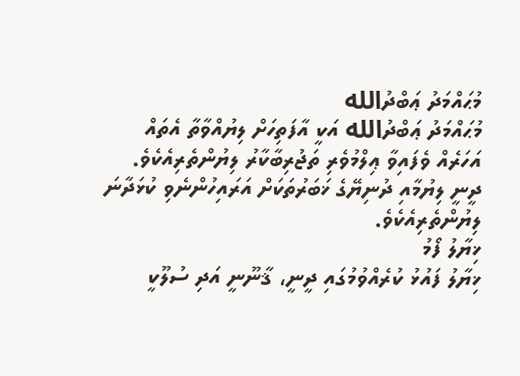މުޙައްމަދު ޢަބްދުالله
މުޙައްމަދު ޢަބްދުالله އަކީ އާފަތިހަށް ލިޔުއްވާތާ އެތައް އަހަރެއް ވެފައިވާ ޢިލްމުވެރި ތަޖުރިބާކާރު ލިޔުންތެރިއެކެވެ. ދީނީ ލިޔުމާއި ދުނިޔޭގެ ޚަބަރުތަކަށް އަރައިހުންނެވި ކުޅަދާނަ ލިޔުންތެރިއެކެވެ.
ޚިޔާލު ފޯމު
ޚިޔާލު ފައުޅު ކުރެއްވުމުގައި ދީނީ، ޤާނޫނީ އަދި ސުލޫކީ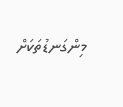މިންގަނޑުތަކަށް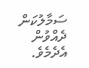ސަމާލުކަން ދެއްވުން އެދެމެވެ.